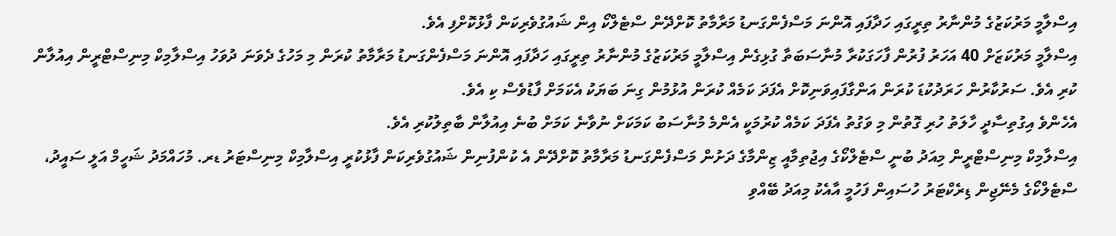އިސްލާމީ މަރުކަޒުގެ މުންނާރު ތިރީގައި ހަދާފައި އޮންނަ މަސްފެންގަނޑު މަރާމާތު ކޮށްދޭން ސްޓެލްކޯ އިން ޝައުގުވެރިކަން ފާޅުކޮށްފި އެވެ.
އިސްލާމީ މަރުކަޒަށް 40 އަހަރު ފުރުން ފާހަގަކުރާ މުނާސަބަތާ ގުޅިގެން އިސްލާމީ މަރުކަޒުގެ މުންނާރު ތިރީގައި ހަދާފައި އޮންނަ މަސްފެންގަނޑު މަރާމާތު ކުރަން މި މަހުގެ ދެވަނަ ދުވަހު އިސްލާމިކް މިނިސްޓްރީން އިއުލާން ކުރި އެވެ. ސަރުކާރުން ހަރަދުކުޑަ ކުރަން އަންގާފައިވަނިކޮށް އެފަދަ ކަމެއް ކުރަން އުޅުމުން ގިނަ ބަޔަކު އެކަމަށް ފާޑުވެސް ކި އެވެ.
އެހެންވެ އިގުތިސާދީ ހާލަތު ހުރި ގޮތުން މި ވަގުތު އެފަދަ ކަމެއް ކުރުމަކީ އެންމެ މުނާސަބު ކަމަކަށް ނުވާނެ ކަމަށް ބުނެ އިއުލާން ބާތިލުކުރި އެވެ.
އިސްލާމިކް މިނިސްޓްރީން މިއަދު ބުނީ ސްޓެލްކޯގެ އިޖުތިމާއީ ޒިންމާގެ ދަށުން މަސްފެންގަނޑު މަރާމާތު ކޮށްދޭން އެ ކުންފުނިން ޝައުގުވެރިކަން ފާޅުކުރީ އިސްލާމިކް މިނިސްޓަރު ޑރ. މުހައްމަދު ޝަހީމް އަލީ ސައީދު، ސްޓެލްކޯގެ މެނޭޖިން ޑިރެކްޓަރު ހުސައިން ފަހުމީ އާއެކު މިއަދު ބޭއްވި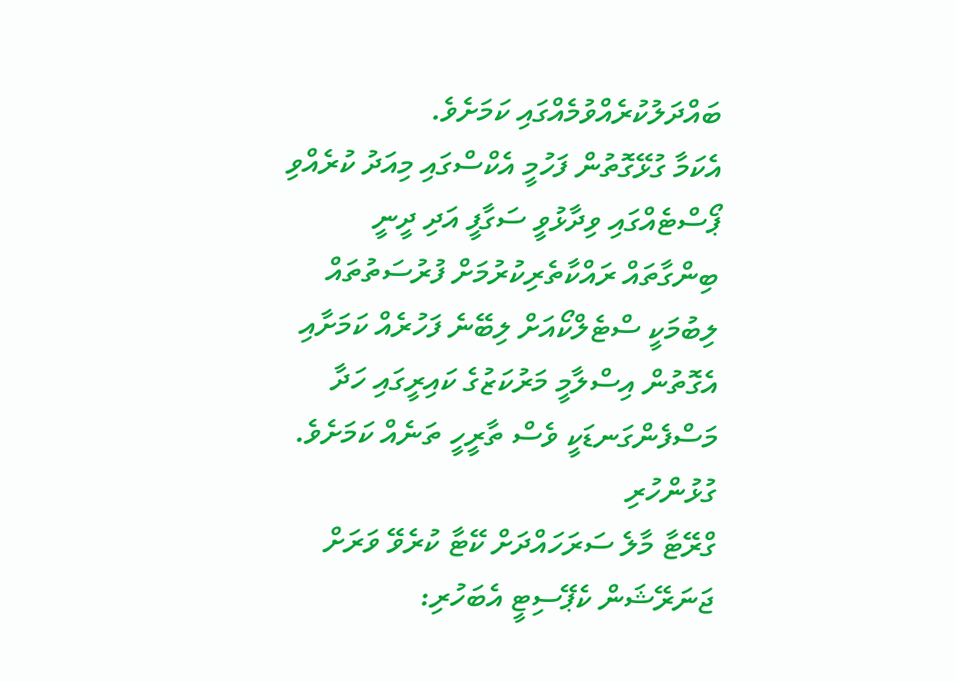ބައްދަލުކުރެއްވުމެއްގައި ކަމަށެވެ.
އެކަމާ ގުޅޭގޮތުން ފަހުމީ އެކްސްގައި މިއަދު ކުރެއްވި ޕޯސްޓެއްގައި ވިދާޅުވީ ސަގާފީ އަދި ދީނީ ބިންގާތައް ރައްކާތެރިކުރުމަށް ފުރުސަތުތައް ލިބުމަކީ ސްޓެލްކޯއަށް ލިބޭނެ ފަހުރެއް ކަމަށާއި އެގޮތުން އިސްލާމީ މަރުކަޒުގެ ކައިރީގައި ހަދާ މަސްފެންގަނޑަކީ ވެސް ތާރީހީ ތަނެއް ކަމަށެވެ.
ގުޅުންހުރި
ގްރޭޓާ މާލެ ސަރަހައްދަށް ކޭޓާ ކުރެވޭ ވަރަށް ޖަނަރޭޝަން ކެޕޭސިޓީ އެބަހުރި: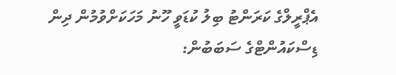އެޕްރީލްގެ ކަރަންޓު ބިލު ކުޑަވީ ހޫނު މަހަކަށްވުމުން ދިން ޑިސްކައުންޓްގެ ސަބަބުން: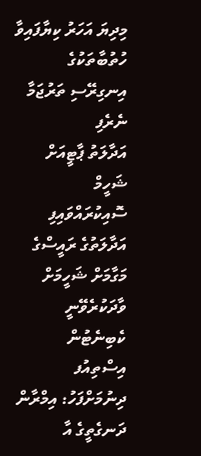މިދިޔަ އަހަރު ކިޔާފައިވާ ހުތުބާތަކުގެ އިނގިރޭސި ތަރުޖަމާ ނެރެފި
އަދާލަތު ޕާޓީއަށް ޝަހީމް ސޮއިކުރައްވައިފި
އަދާލަތުގެ ރައީސްގެ މަގާމަށް ޝަހީމަށް ވާދަކުރެވޭނީ ކެބިނެޓުން އިސްތިއުފ ދިނުމަށްފަހު: އިމްރާން
ދަނގެތީގެ އާ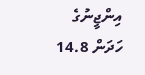އިންޖީނުގެ ހަދަން 14.8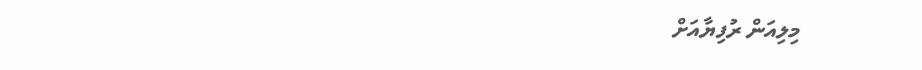މިލިއަން ރުފިޔާއަށް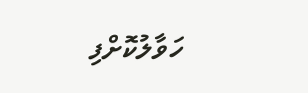ހަވާލުކޮށްފި